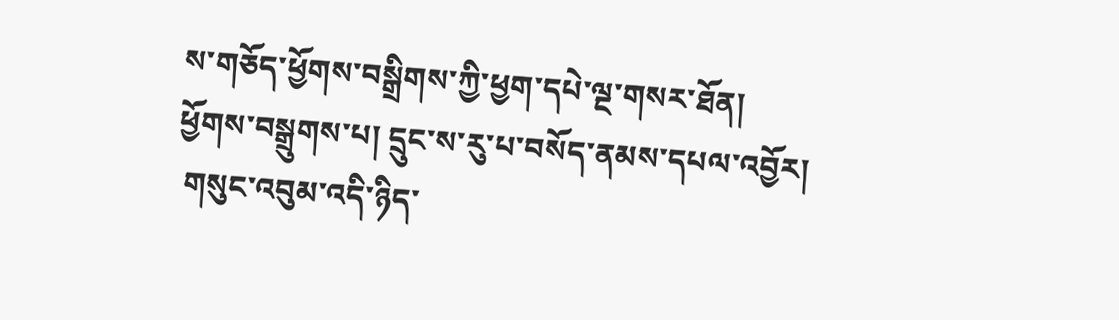ས་གཅོད་ཕྱོགས་བསྒྲིགས་ཀྱི་ཕྱག་དཔེ་ལྔ་གསར་ཐོན།
ཕྱོགས་བསྒྲུགས་པ། དྲུང་ས་རུ་པ་བསོད་ནམས་དཔལ་འབྱོར།
 གསུང་འབུམ་འདི་ཉིད་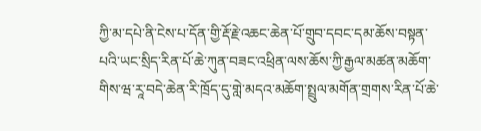ཀྱི་མ་དཔེ་ནི་ངེས་པ་དོན་གྱི་རྡོ་རྗེ་འཆང་ཆེན་པོ་གྲུབ་དབང་དམ་ཆོས་བསྟན་པའི་ཡང་སྲིད་རིན་པོ་ཆེ་ཀུན་བཟང་འཕྲིན་ལས་ཆོས་ཀྱི་རྒྱལ་མཚན་མཆོག་གིས་ཝ་རཱ་བདེ་ཆེན་རི་ཁྲོད་དུ་གླེ་མདའ་མཆོག་སྤྲུལ་མགོན་གྲགས་རིན་པོ་ཆེ་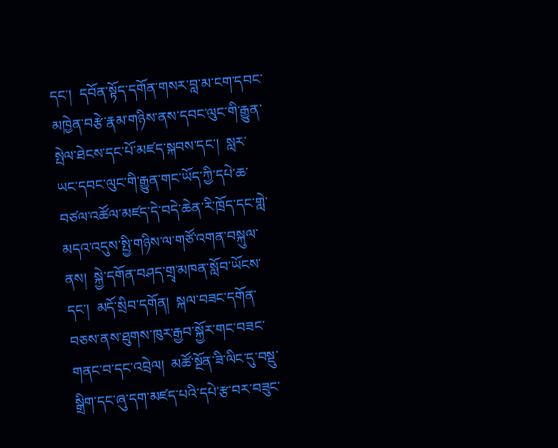དང་།  དབོན་སྟོད་དགོན་གསར་བླ་མ་ངག་དབང་མཁྱེན་བརྩེ་རྣམ་གཉིས་ནས་དབང་ལུང་གི་རྒྱུན་སྤེལ་ཐེངས་དང་པོ་མཛད་སྐབས་དང་།  སླར་ཡང་དབང་ལུང་གི་རྒྱུན་གང་ཡོད་ཀྱི་དཔེ་ཆ་བཙལ་འཚོལ་མཛད་དེ་བདེ་ཆེན་རི་ཁྲོད་དང་གླེ་མདའ་འདུས་སྤྱི་གཉིས་ལ་གཙོ་འགན་བསྐུལ་ནས།  སྐྱེ་དགོན་བཤད་གྲྭ་མཁན་སློབ་ཡོངས་དང་།  མདོ་སྲིབ་དགོན།  སྐལ་བཟང་དགོན་བཅས་ནས་ཐུགས་ཁུར་རྒྱབ་སྐྱོར་གང་བཟང་གནང་བ་དང་འབྲེལ།  མཚོ་སྔོན་ཟི་ལིང་དུ་བསྡུ་སྒྲིག་དང་ཞུ་དག་མཛད་པའི་དཔེ་རྩ་བར་བཟུང་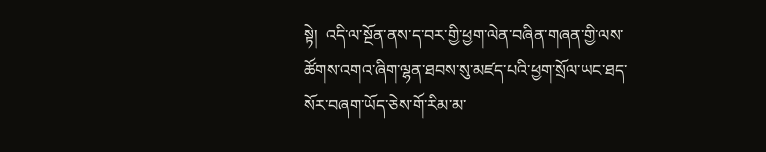སྟེ།  འདི་ལ་སྔོན་ནས་ད་བར་གྱི་ཕྱག་ལེན་བཞིན་གཞན་གྱི་ལས་ཚོགས་འགའ་ཞིག་ལྷན་ཐབས་སུ་མཛད་པའི་ཕྱག་སྲོལ་ཡང་ཐད་སོར་བཞག་ཡོད་ཅེས་གོ་རིམ་མ་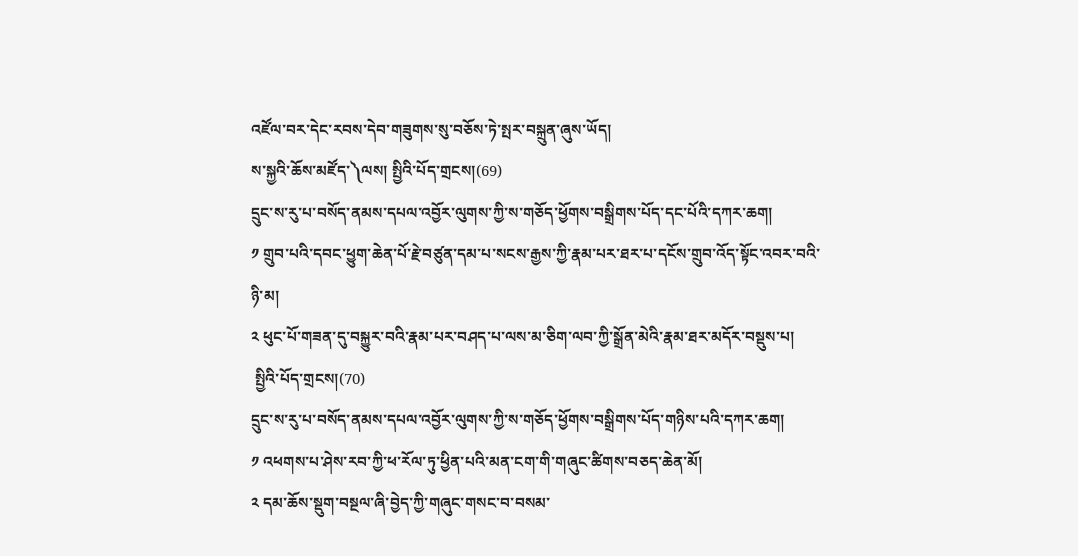འཛོལ་བར་དེང་རབས་དེབ་གཟུགས་སུ་བཅོས་ཏེ་སྤར་བསྐྲུན་ཞུས་ཡོད།
ས་སྐྱའི་ཆོས་མཛོད་༽ལས། སྤྱིའི་པོད་གྲངས།(69)
དྲུང་ས་རུ་པ་བསོད་ནམས་དཔལ་འབྱོར་ལུགས་ཀྱི་ས་གཅོད་ཕྱོགས་བསྒྲིགས་པོད་དང་པོའི་དཀར་ཆག།
༡ གྲུབ་པའི་དབང་ཕྱུག་ཆེན་པོ་རྗེ་བཙུན་དམ་པ་སངས་རྒྱས་ཀྱི་རྣམ་པར་ཐར་པ་དངོས་གྲུབ་འོད་སྟོང་འབར་བའི་ཉི་མ།
༢ ཕུང་པོ་གཟན་དུ་བསྐྱུར་བའི་རྣམ་པར་བཤད་པ་ལས་མ་ཅིག་ལབ་ཀྱི་སྒྲོན་མེའི་རྣམ་ཐར་མདོར་བསྡུས་པ།
 སྤྱིའི་པོད་གྲངས།(70)
དྲུང་ས་རུ་པ་བསོད་ནམས་དཔལ་འབྱོར་ལུགས་ཀྱི་ས་གཅོད་ཕྱོགས་བསྒྲིགས་པོད་གཉིས་པའི་དཀར་ཆག།
༡ འཕགས་པ་ཤེས་རབ་ཀྱི་ཕ་རོལ་ཏུ་ཕྱིན་པའི་མན་ངག་གི་གཞུང་ཚིགས་བཅད་ཆེན་མོ།
༢ དམ་ཆོས་སྡུག་བསྔལ་ཞི་བྱེད་ཀྱི་གཞུང་གསང་བ་བསམ་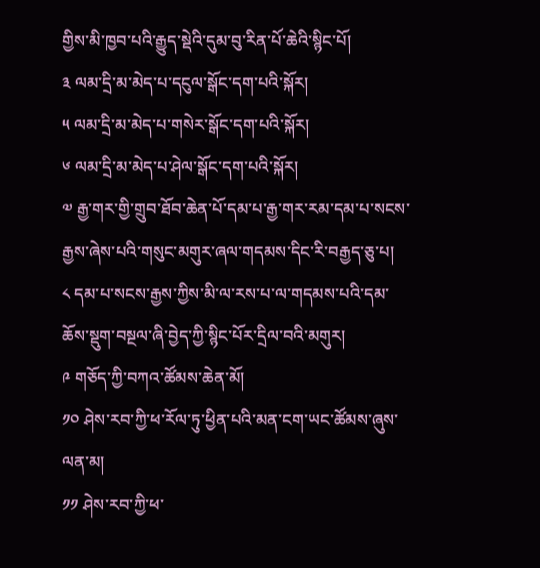གྱིས་མི་ཁྱབ་པའི་རྒྱུད་སྡེའི་དུམ་བུ་རིན་པོ་ཆེའི་སྙིང་པོ།
༣ ལམ་དྲི་མ་མེད་པ་དངུལ་སྒོང་དག་པའི་སྐོར།
༥ ལམ་དྲི་མ་མེད་པ་གསེར་སྒོང་དག་པའི་སྐོར།
༦ ལམ་དྲི་མ་མེད་པ་ཤེལ་སྒོང་དག་པའི་སྐོར།
༧ རྒྱ་གར་གྱི་གྲུབ་ཐོབ་ཆེན་པོ་དམ་པ་རྒྱ་གར་རམ་དམ་པ་སངས་རྒྱས་ཞེས་པའི་གསུང་མགུར་ཞལ་གདམས་དིང་རི་བརྒྱད་ཅུ་པ།
༨ དམ་པ་སངས་རྒྱས་ཀྱིས་མི་ལ་རས་པ་ལ་གདམས་པའི་དམ་ཆོས་སྡུག་བསྔལ་ཞི་བྱེད་ཀྱི་སྙིང་པོར་དྲིལ་བའི་མགུར།
༩ གཅོད་ཀྱི་བཀའ་ཚོམས་ཆེན་མོ།
༡༠ ཤེས་རབ་ཀྱི་ཕ་རོལ་ཏུ་ཕྱིན་པའི་མན་ངག་ཡང་ཚོམས་ཞུས་ལན་མ།
༡༡ ཤེས་རབ་ཀྱི་ཕ་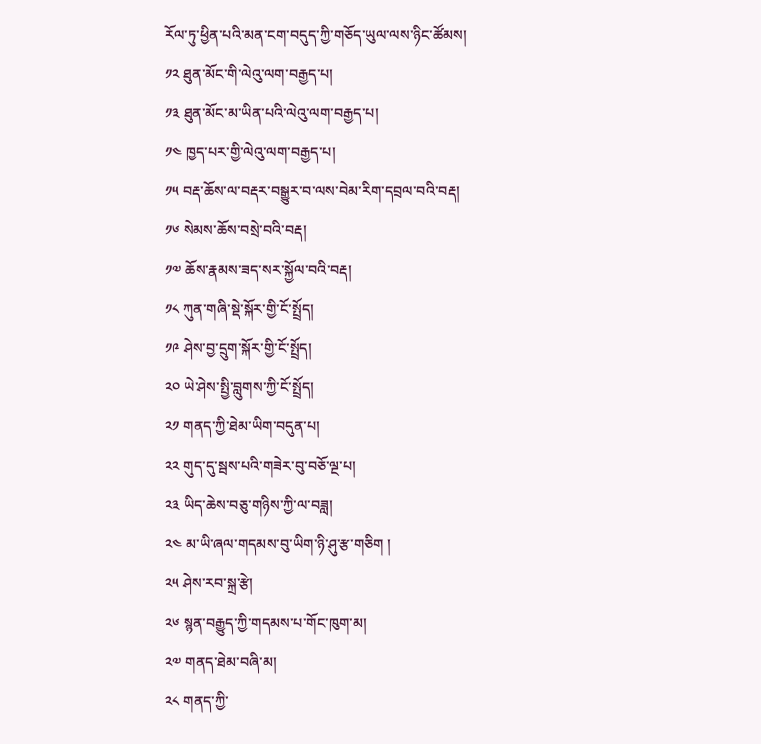རོལ་ཏུ་ཕྱིན་པའི་མན་ངག་བདུད་ཀྱི་གཅོད་ཡུལ་ལས་ཉིང་ཚོམས།
༡༢ ཐུན་མོང་གི་ལེའུ་ལག་བརྒྱད་པ།
༡༣ ཐུན་མོང་མ་ཡིན་པའི་ལེའུ་ལག་བརྒྱད་པ།
༡༤ ཁྱད་པར་གྱི་ལེའུ་ལག་བརྒྱད་པ།
༡༥ བརྡ་ཆོས་ལ་བརྡར་བསྒྱུར་བ་ལས་བེམ་རིག་དབྲལ་བའི་བརྡ།
༡༦ སེམས་ཆོས་བསྲེ་བའི་བརྡ།
༡༧ ཆོས་རྣམས་ཟད་སར་སྐྱོལ་བའི་བརྡ།
༡༨ ཀུན་གཞི་སྡེ་སྐོར་གྱི་ངོ་སྤྲོད།
༡༩ ཤེས་བྱ་དྲུག་སྐོར་གྱི་ངོ་སྤྲོད།
༢༠ ཡེ་ཤེས་སྤྱི་བླུགས་ཀྱི་ངོ་སྤྲོད།
༢༡ གནད་ཀྱི་ཐེམ་ཡིག་བདུན་པ།
༢༢ གུད་དུ་སྦས་པའི་གཟེར་བུ་བཅོ་ལྔ་པ།
༢༣ ཡིད་ཆེས་བཅུ་གཉིས་ཀྱི་ལ་བཟླ།
༢༤ མ་ཡི་ཞལ་གདམས་བུ་ཡིག་ཉི་ཤུ་རྩ་གཅིག །
༢༥ ཤེས་རབ་སྐྲ་རྩེ།
༢༦ སྙན་བརྒྱུད་ཀྱི་གདམས་པ་གོང་ཁུག་མ།
༢༧ གནད་ཐེམ་བཞི་མ།
༢༨ གནད་ཀྱི་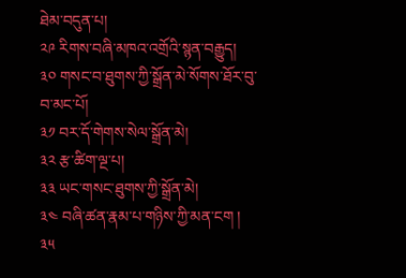ཐེམ་བདུན་པ།
༢༩ རིགས་བཞི་མཁའ་འགྲོའི་སྙན་བརྒྱུད།
༣༠ གསང་བ་ཐུགས་ཀྱི་སྒྲོན་མེ་སོགས་ཐོར་བུ་བ་མང་པོ།
༣༡ བར་དོ་གེགས་སེལ་སྒྲོན་མེ།
༣༢ རྩ་ཚིག་ལྔ་པ།
༣༣ ཡང་གསང་ཐུགས་ཀྱི་སྒྲོན་མེ།
༣༤ བཞི་ཚན་རྣམ་པ་གཉིས་ཀྱི་མན་ངག །
༣༥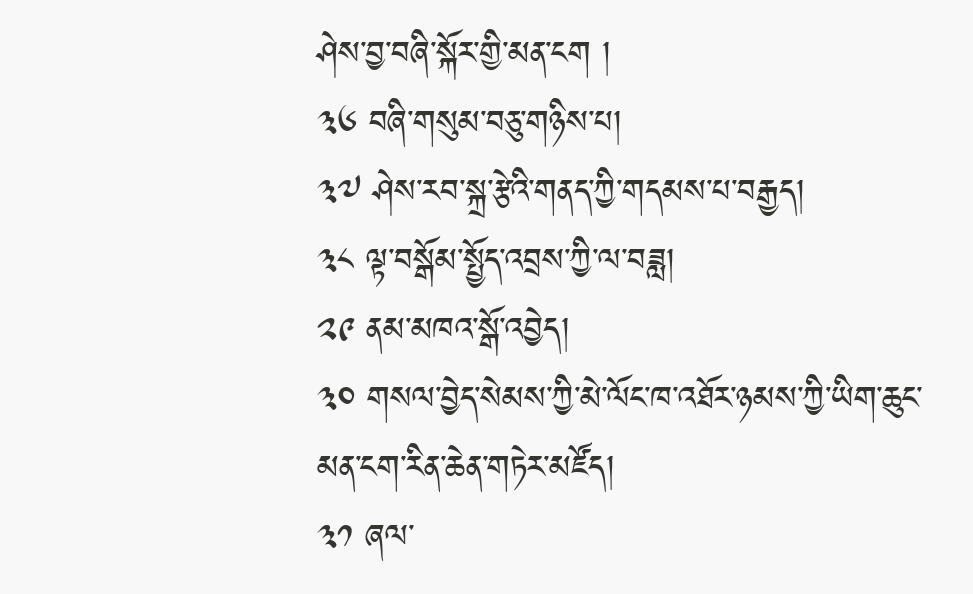ཤེས་བྱ་བཞི་སྐོར་གྱི་མན་ངག །
༣༦ བཞི་གསུམ་བཅུ་གཉིས་པ།
༣༧ ཤེས་རབ་སྐྲ་རྩེའི་གནད་ཀྱི་གདམས་པ་བརྒྱད།
༣༨ ལྟ་བསྒོམ་སྤྱོད་འབྲས་ཀྱི་ལ་བཟླ།
༢༩ ནམ་མཁའ་སྒོ་འབྱེད།
༣༠ གསལ་བྱེད་སེམས་ཀྱི་མེ་ལོང་ཁ་འཐོར་ཉམས་ཀྱི་ཡིག་ཆུང་མན་ངག་རིན་ཆེན་གཏེར་མཛོད།
༣༡ ཞལ་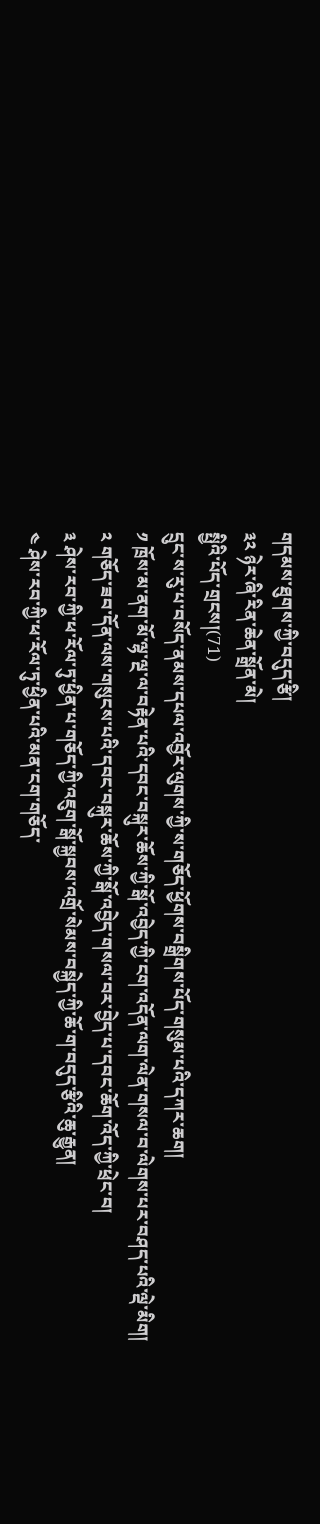གདམས་ཐུགས་ཀྱི་བདུད་རྩི།
༣༢ ཉེར་ཞི་རིན་ཆེན་སྒྲོན་མེ།
སྤྱིའི་པོད་གྲངས།(71)
དྲུང་ས་རུ་པ་བསོད་ནམས་དཔལ་འབྱོར་ལུགས་ཀྱི་ས་གཅོད་ཕྱོགས་བསྒྲིགས་པོད་གསུམ་པའི་དཀར་ཆག།
༡ ཁྲོས་མ་ནག་མོ་ལྷ་ལྔ་ལ་བརྟེན་པའི་དབང་བསྐུར་ཆོས་ཀྱི་སྒོ་འབྱེད་ཀྱི་ངག་འདོན་ལག་ལེན་གསལ་བ་ལེགས་པར་བཤད་པའི་ལྡེ་མིག།
༢ གཅོད་ཟབ་དོན་ལས་གསུངས་པའི་དབང་བསྐུར་ཆོས་ཀྱི་སྒོ་འབྱེད་གསལ་བར་བྱེད་པ་དབང་ཆོག་འོད་ཀྱི་ཕྲེང་བ།
༣ ཤེས་རབ་ཀྱི་ཕ་རོལ་ཏུ་ཕྱིན་པ་གཅོད་ཀྱི་འཇུག་སྒོ་སྐྱབས་འགྲོ་སེམས་བསྐྱེད་ཀྱི་ཆོ་ག་བདུད་རྩིའི་ཆུ་རྒྱུན།
༤ ཤེས་རབ་ཀྱི་ཕ་རོལ་ཏུ་ཕྱིན་པའི་མན་ངག་གཅོད་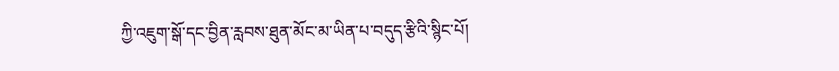ཀྱི་འཇུག་སྒོ་དང་བྱིན་རླབས་ཐུན་མོང་མ་ཡིན་པ་བདུད་རྩིའི་སྙིང་པོ།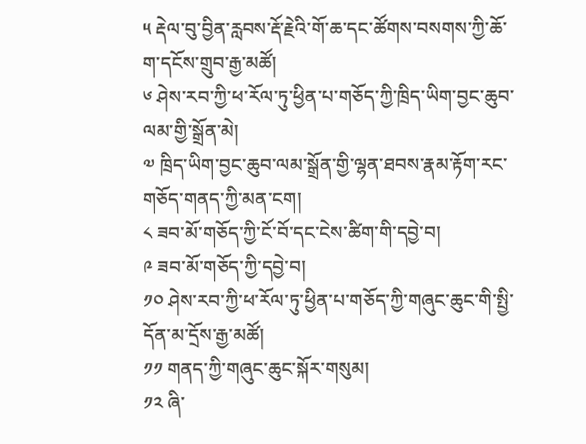༥ རྡེལ་བུ་བྱིན་རླབས་རྡོ་རྗེའི་གོ་ཆ་དང་ཚོགས་བསགས་ཀྱི་ཆོ་ག་དངོས་གྲུབ་རྒྱ་མཚོ།
༦ ཤེས་རབ་ཀྱི་ཕ་རོལ་ཏུ་ཕྱིན་པ་གཅོད་ཀྱི་ཁྲིད་ཡིག་བྱང་ཆུབ་ལམ་གྱི་སྒྲོན་མེ།
༧ ཁྲིད་ཡིག་བྱང་ཆུབ་ལམ་སྒྲོན་གྱི་ལྷན་ཐབས་རྣམ་རྟོག་རང་གཅོད་གནད་ཀྱི་མན་ངག།
༨ ཟབ་མོ་གཅོད་ཀྱི་ངོ་བོ་དང་ངེས་ཚིག་གི་དབྱེ་བ།
༩ ཟབ་མོ་གཅོད་ཀྱི་དབྱེ་བ།
༡༠ ཤེས་རབ་ཀྱི་ཕ་རོལ་ཏུ་ཕྱིན་པ་གཅོད་ཀྱི་གཞུང་ཆུང་གི་སྤྱི་དོན་མ་དྲོས་རྒྱ་མཚོ།
༡༡ གནད་ཀྱི་གཞུང་ཆུང་སྐོར་གསུམ།
༡༢ ཞི་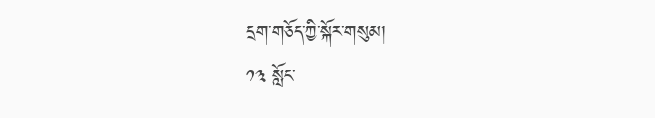དྲག་གཅོད་ཀྱི་སྐོར་གསུམ།
༡༣ སློང་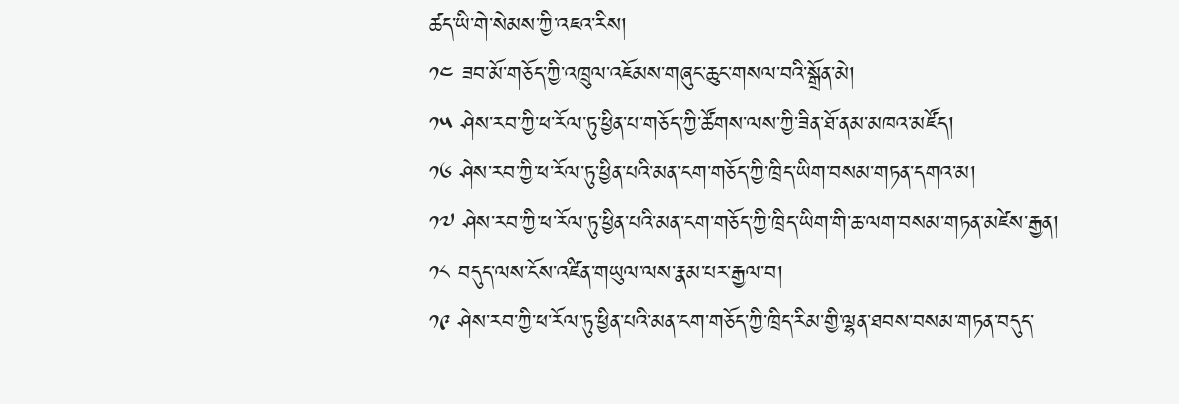ཚད་ཡི་གེ་སེམས་ཀྱི་འཇའ་རིས།
༡༤ ཟབ་མོ་གཅོད་ཀྱི་འཁྲུལ་འཇོམས་གཞུང་ཆུང་གསལ་བའི་སྒྲོན་མེ།
༡༥ ཤེས་རབ་ཀྱི་ཕ་རོལ་ཏུ་ཕྱིན་པ་གཅོད་ཀྱི་ཚོགས་ལས་ཀྱི་ཟིན་ཐོ་ནམ་མཁའ་མཛོད།
༡༦ ཤེས་རབ་ཀྱི་ཕ་རོལ་ཏུ་ཕྱིན་པའི་མན་ངག་གཅོད་ཀྱི་ཁྲིད་ཡིག་བསམ་གཏན་དགའ་མ།
༡༧ ཤེས་རབ་ཀྱི་ཕ་རོལ་ཏུ་ཕྱིན་པའི་མན་ངག་གཅོད་ཀྱི་ཁྲིད་ཡིག་གི་ཆ་ལག་བསམ་གཏན་མཛེས་རྒྱན།
༡༨ བདུད་ལས་ངོས་འཛིན་གཡུལ་ལས་རྣམ་པར་རྒྱལ་བ།
༡༩ ཤེས་རབ་ཀྱི་ཕ་རོལ་ཏུ་ཕྱིན་པའི་མན་ངག་གཅོད་ཀྱི་ཁྲིད་རིམ་གྱི་ལྷན་ཐབས་བསམ་གཏན་བདུད་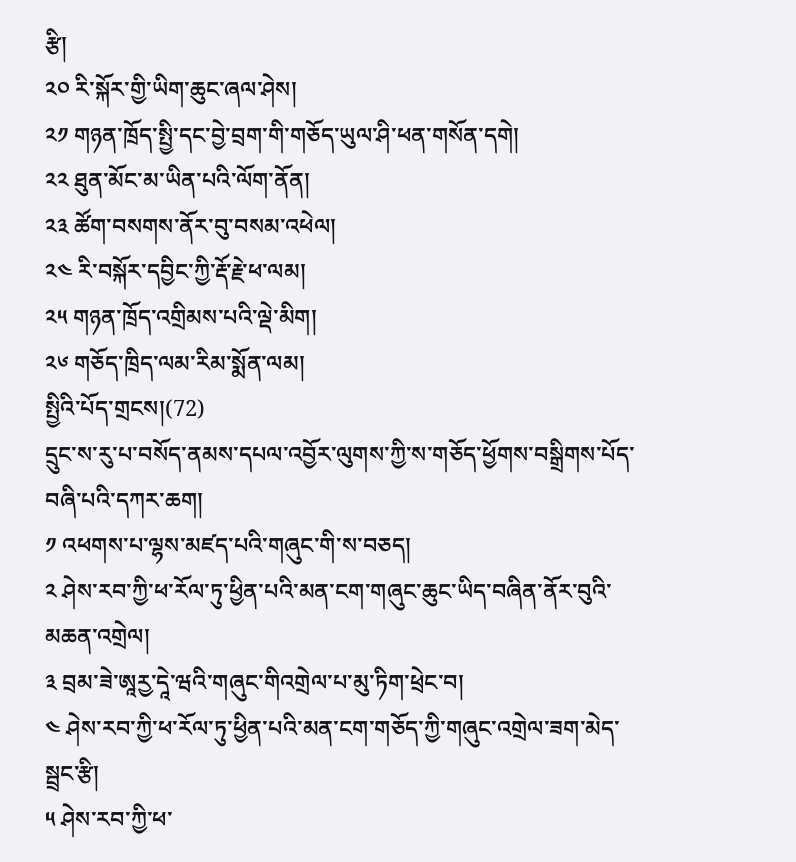རྩི།
༢༠ རི་སྐོར་གྱི་ཡིག་ཆུང་ཞལ་ཤེས།
༢༡ གཉན་ཁྲོད་སྤྱི་དང་བྱེ་བྲག་གི་གཅོད་ཡུལ་ཤི་ཕན་གསོན་དགེ།
༢༢ ཐུན་མོང་མ་ཡིན་པའི་ལོག་ནོན།
༢༣ ཚོག་བསགས་ནོར་བུ་བསམ་འཕེལ།
༢༤ རི་བསྐོར་དབྱིང་ཀྱི་རྡོ་རྗེ་ཕ་ལམ།
༢༥ གཉན་ཁྲོད་འགྲིམས་པའི་ལྡེ་མིག།
༢༦ གཅོད་ཁྲིད་ལམ་རིམ་སྨོན་ལམ།
སྤྱིའི་པོད་གྲངས།(72)
དྲུང་ས་རུ་པ་བསོད་ནམས་དཔལ་འབྱོར་ལུགས་ཀྱི་ས་གཅོད་ཕྱོགས་བསྒྲིགས་པོད་བཞི་པའི་དཀར་ཆག།
༡ འཕགས་པ་ལྷས་མཛད་པའི་གཞུང་གི་ས་བཅད།
༢ ཤེས་རབ་ཀྱི་ཕ་རོལ་ཏུ་ཕྱིན་པའི་མན་ངག་གཞུང་ཆུང་ཡིད་བཞིན་ནོར་བུའི་མཆན་འགྲེལ།
༣ བྲམ་ཟེ་ཨཱརྱ་དཱེ་ཝའི་གཞུང་གིའགྲེལ་པ་མུ་ཏིག་ཕྲེང་བ།
༤ ཤེས་རབ་ཀྱི་ཕ་རོལ་ཏུ་ཕྱིན་པའི་མན་ངག་གཅོད་ཀྱི་གཞུང་འགྲེལ་ཟག་མེད་སྦྲང་རྩི།
༥ ཤེས་རབ་ཀྱི་ཕ་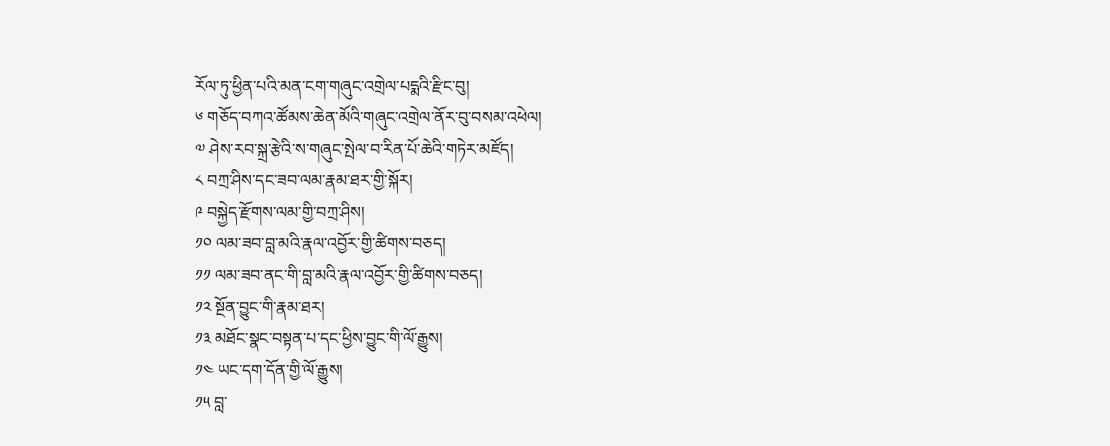རོལ་ཏུ་ཕྱིན་པའི་མན་ངག་གཞུང་འགྲེལ་པདྨའི་རྫིང་བུ།
༦ གཅོད་བཀའ་ཚོམས་ཆེན་མོའི་གཞུང་འགྲེལ་ནོར་བུ་བསམ་འཕེལ།
༧ ཤེས་རབ་སྐྲ་རྩེའི་ས་གཞུང་སྤེལ་བ་རིན་པོ་ཆེའི་གཏེར་མཛོད།
༨ བཀྲ་ཤིས་དང་ཟབ་ལམ་རྣམ་ཐར་གྱི་སྐོར།
༩ བསྐྱེད་རྫོགས་ལམ་གྱི་བཀྲ་ཤིས།
༡༠ ལམ་ཟབ་བླ་མའི་རྣལ་འབྱོར་གྱི་ཚིགས་བཅད།
༡༡ ལམ་ཟབ་ནང་གི་བླ་མའི་རྣལ་འབྱོར་གྱི་ཚིགས་བཅད།
༡༢ སྔོན་བྱུང་གི་རྣམ་ཐར།
༡༣ མཐོང་སྣང་བསྟན་པ་དང་ཕྱིས་བྱུང་གི་ལོ་རྒྱུས།
༡༤ ཡང་དག་དོན་གྱི་ལོ་རྒྱུས།
༡༥ བླ་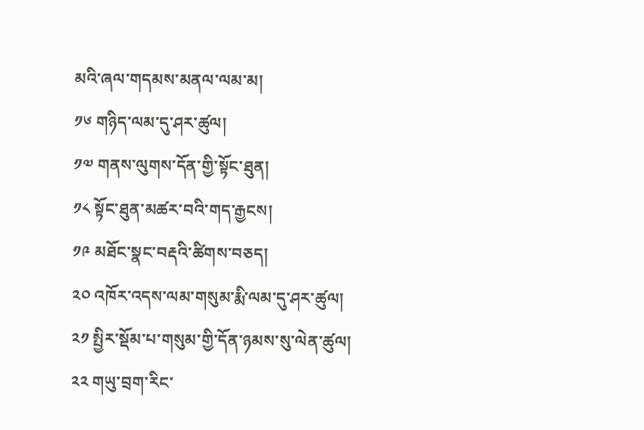མའི་ཞལ་གདམས་མནལ་ལམ་མ།
༡༦ གཉིད་ལམ་དུ་ཤར་ཚུལ།
༡༧ གནས་ལུགས་དོན་གྱི་སྟོང་ཐུན།
༡༨ སྟོང་ཐུན་མཚར་བའི་གད་རྒྱངས།
༡༩ མཐོང་སྣང་བརྡའི་ཚིགས་བཅད།
༢༠ འཁོར་འདས་ལམ་གསུམ་རྨི་ལམ་དུ་ཤར་ཚུལ།
༢༡ སྤྱིར་སྡོམ་པ་གསུམ་གྱི་དོན་ཉམས་སུ་ལེན་ཚུལ།
༢༢ གཡུ་བྲག་རིང་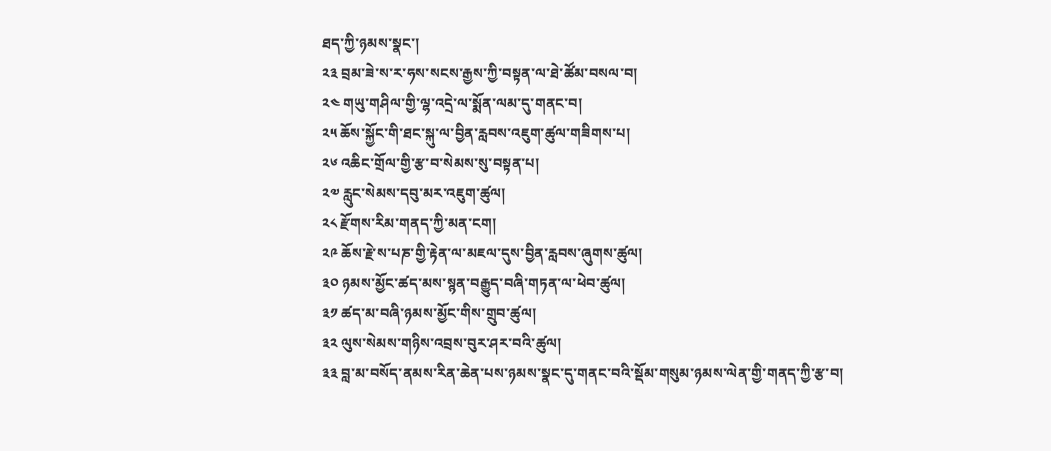ཐད་ཀྱི་ཉམས་སྣང་།
༢༣ བྲམ་ཟེ་ས་ར་ཧས་སངས་རྒྱས་ཀྱི་བསྟན་ལ་ཐེ་ཚོམ་བསལ་བ།
༢༤ གཡུ་གཤིལ་གྱི་ལྷ་འདྲེ་ལ་སྨོན་ལམ་དུ་གནང་བ།
༢༥ ཆོས་སྐྱོང་གི་ཐང་སྐུ་ལ་བྱིན་རླབས་འཇུག་ཚུལ་གཟིགས་པ།
༢༦ འཆིང་གྲོལ་གྱི་རྩ་བ་སེམས་སུ་བསྟན་པ།
༢༧ རླུང་སེམས་དབུ་མར་འཇུག་ཚུལ།
༢༨ རྫོགས་རིམ་གནད་ཀྱི་མན་ངག།
༢༩ ཆོས་རྗེ་ས་པཎ་གྱི་རྟེན་ལ་མཇལ་དུས་བྱིན་རླབས་ཞུགས་ཚུལ།
༣༠ ཉམས་མྱོང་ཚད་མས་སྙན་བརྒྱུད་བཞི་གཏན་ལ་ཕེབ་ཚུལ།
༣༡ ཚད་མ་བཞི་ཉམས་མྱོང་གིས་གྲུབ་ཚུལ།
༣༢ ལུས་སེམས་གཉིས་འབྲས་བུར་ཤར་བའི་ཚུལ།
༣༣ བླ་མ་བསོད་ནམས་རིན་ཆེན་པས་ཉམས་སྣང་དུ་གནང་བའི་སྡོམ་གསུམ་ཉམས་ལེན་གྱི་གནད་ཀྱི་རྩ་བ།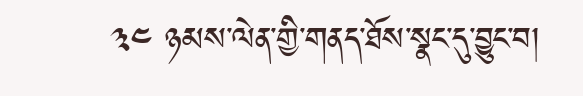༣༤ ཉམས་ལེན་གྱི་གནད་ཐོས་སྣང་དུ་བྱུང་བ།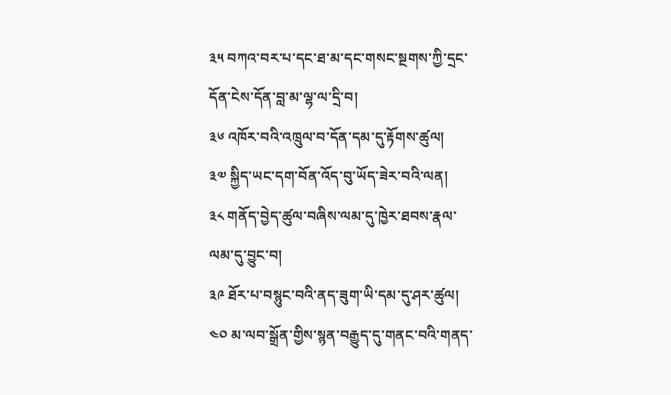༣༥ བཀའ་བར་པ་དང་ཐ་མ་དང་གསང་སྔགས་ཀྱི་དྲང་དོན་ངེས་དོན་བླ་མ་ལྷ་ལ་དྲི་བ།
༣༦ འཁོར་བའི་འཁྲུལ་བ་དོན་དམ་དུ་རྟོགས་ཚུལ།
༣༧ སྐྱིད་ཡང་དག་བོན་འོད་བུ་ཡོད་ཟེར་བའི་ལན།
༣༨ གནོད་བྱེད་ཚུལ་བཞིས་ལམ་དུ་ཁྱེར་ཐབས་རྣལ་ལམ་དུ་བྱུང་བ།
༣༩ ཐོར་པ་བསྙུང་བའི་ནད་ཟུག་ཡི་དམ་དུ་ཤར་ཚུལ།
༤༠ མ་ལབ་སྒྲོན་གྱིས་སྙན་བརྒྱུད་དུ་གནང་བའི་གནད་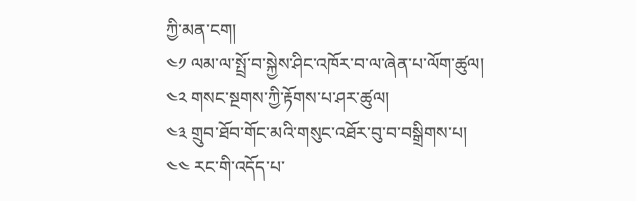ཀྱི་མན་ངག།
༤༡ ལམ་ལ་སྤྲོ་བ་སྐྱེས་ཤིང་འཁོར་བ་ལ་ཞེན་པ་ལོག་ཚུལ།
༤༢ གསང་སྔགས་ཀྱི་རྟོགས་པ་ཤར་ཚུལ།
༤༣ གྲུབ་ཐོབ་གོང་མའི་གསུང་འཐོར་བུ་བ་བསྒྲིགས་པ།
༤༤ རང་གི་འདོད་པ་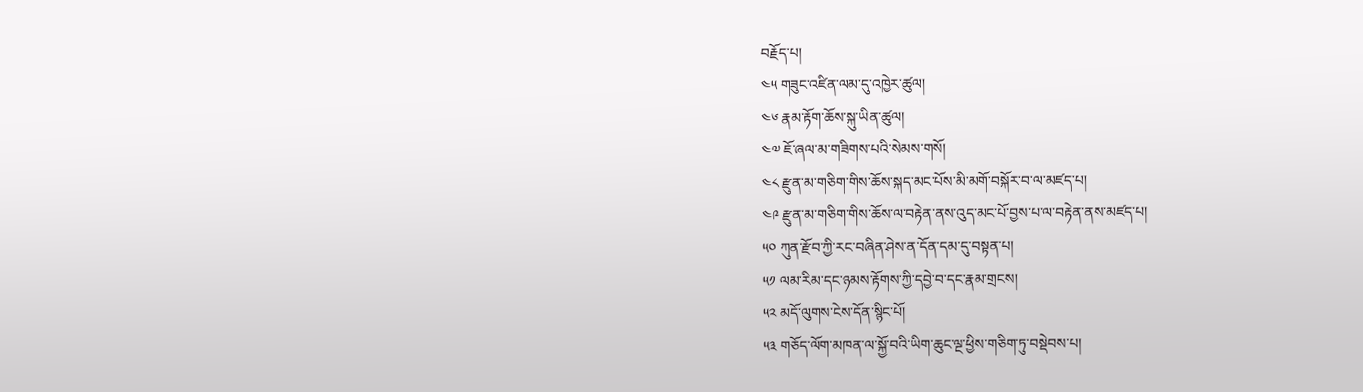བརྗོད་པ།
༤༥ གཟུང་འཛིན་ལམ་དུ་འཁྱེར་ཚུལ།
༤༦ རྣམ་རྟོག་ཆོས་སྐུ་ཡིན་ཚུལ།
༤༧ ཇོ་ཞལ་མ་གཟིགས་པའི་སེམས་གསོ།
༤༨ རྫུན་མ་གཅིག་གིས་ཆོས་སྐད་མང་པོས་མི་མགོ་བསྐོར་བ་ལ་མཛད་པ།
༤༩ རྫུན་མ་གཅིག་གིས་ཆོས་ལ་བརྟེན་ནས་འུད་མང་པོ་བྱས་པ་ལ་བརྟེན་ནས་མཛད་པ།
༥༠ ཀུན་རྫོབ་ཀྱི་རང་བཞིན་ཤེས་ན་དོན་དམ་དུ་བསྟན་པ།
༥༡ ལམ་རིམ་དང་ཉམས་རྟོགས་ཀྱི་དབྱེ་བ་དང་རྣམ་གྲངས།
༥༢ མདོ་ལུགས་ངེས་དོན་སྙིང་པོ།
༥༣ གཅོད་ལོག་མཁན་ལ་སྐྱོ་བའི་ཡིག་ཆུང་ལྔ་ཕྱིས་གཅིག་ཏུ་བསྡེབས་པ།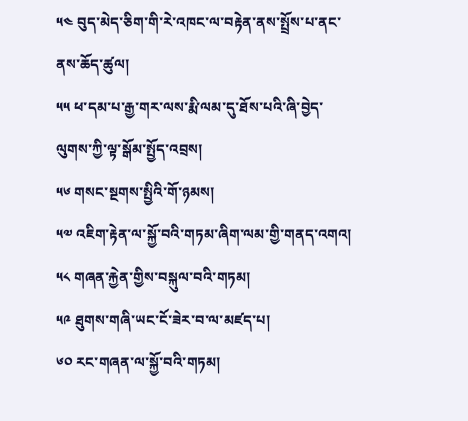༥༤ བུད་མེད་ཅིག་གི་རེ་འཁང་ལ་བརྟེན་ནས་སྤྲོས་པ་ནང་ནས་ཆོད་ཚུལ།
༥༥ ཕ་དམ་པ་རྒྱ་གར་ལས་རྨི་ལམ་དུ་ཐོས་པའི་ཞི་བྱེད་ལུགས་ཀྱི་ལྟ་སྒོམ་སྤྱོད་འབྲས།
༥༦ གསང་སྔགས་སྤྱིའི་གོ་ཉམས།
༥༧ འཇིག་རྟེན་ལ་སྐྱོ་བའི་གཏམ་ཞིག་ལམ་གྱི་གནད་འགའ།
༥༨ གཞན་རྐྱེན་གྱིས་བསྐུལ་བའི་གཏམ།
༥༩ ཐུགས་གཞི་ཡང་ངོ་ཟེར་བ་ལ་མཛད་པ།
༦༠ རང་གཞན་ལ་སྐྱོ་བའི་གཏམ།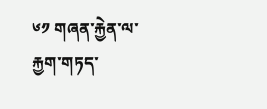༦༡ གཞན་རྐྱེན་ལ་རྐྱག་གཏད་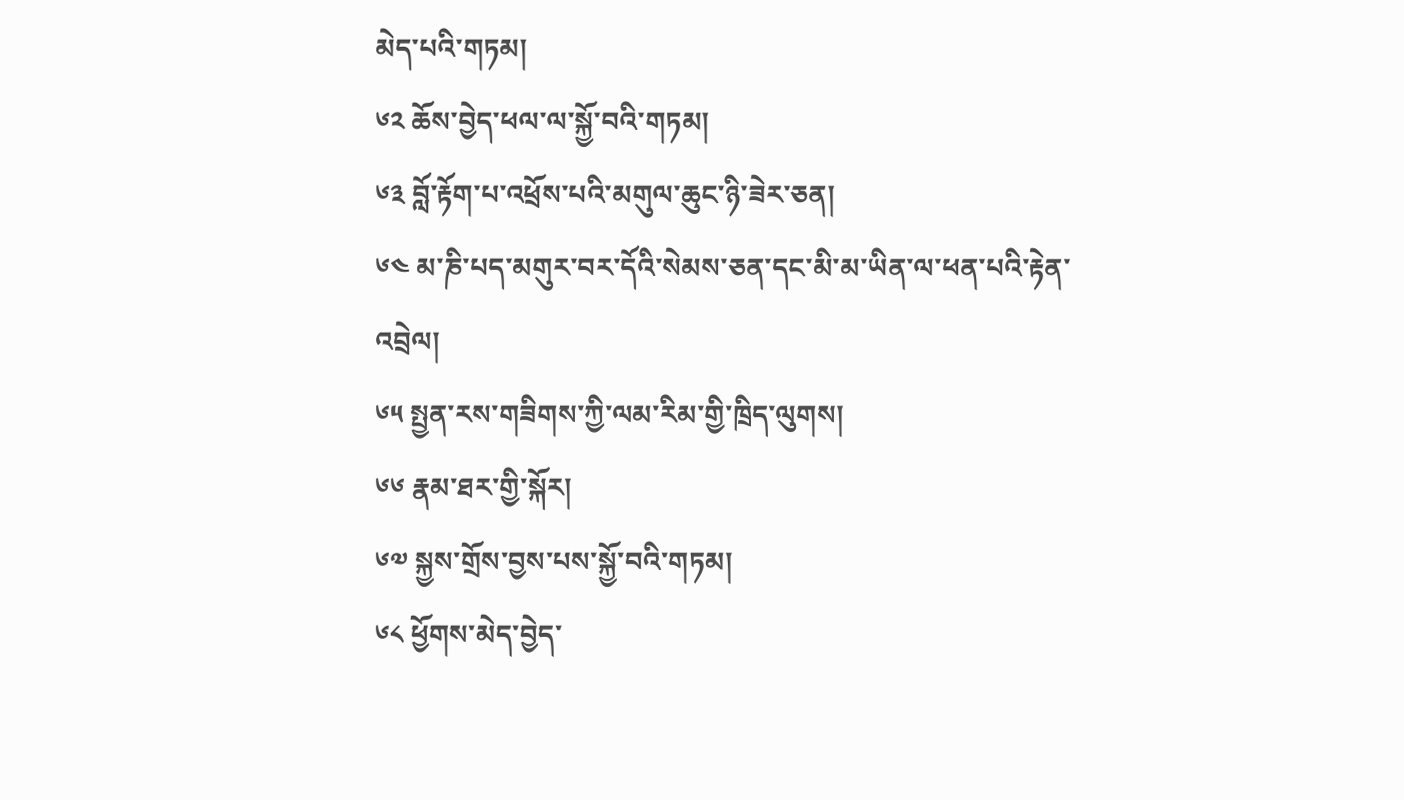མེད་པའི་གཏམ།
༦༢ ཆོས་བྱེད་ཕལ་ལ་སྐྱོ་བའི་གཏམ།
༦༣ བློ་རྟོག་པ་འཕྲོས་པའི་མགུལ་ཆུང་ཉི་ཟེར་ཅན།
༦༤ མ་ཎི་པད་མགུར་བར་དོའི་སེམས་ཅན་དང་མི་མ་ཡིན་ལ་ཕན་པའི་རྟེན་འབྲེལ།
༦༥ སྤྱན་རས་གཟིགས་ཀྱི་ལམ་རིམ་གྱི་ཁྲིད་ལུགས།
༦༦ རྣམ་ཐར་གྱི་སྐོར།
༦༧ སྐྱས་གྲོས་བྱས་པས་སྐྱོ་བའི་གཏམ།
༦༨ ཕྱོགས་མེད་བྱེད་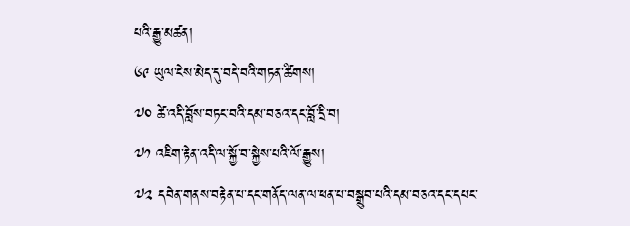པའི་རྒྱུ་མཚན།
༦༩ ཡུལ་ངེས་མེད་དུ་བདེ་བའི་གཏན་ཚིགས།
༧༠ ཚེ་འདི་བློས་བཏང་བའི་དམ་བཅའ་དང་བློ་དྲི་བ།
༧༡ འཇིག་རྟེན་འདི་ལ་སྐྱོ་བ་སྐྱེས་པའི་ལོ་རྒྱུས།
༧༢ དབེན་གནས་བརྟེན་པ་དང་གནོད་ལན་ལ་ཕན་པ་བསྒྲུབ་པའི་དམ་བཅའ་དང་དཔང་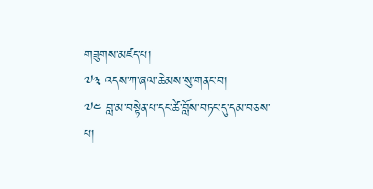གཟུགས་མཛད་པ།
༧༣ འདས་ཀ་ཞལ་ཆེམས་སུ་གནང་བ།
༧༤ བླ་མ་བསྟེན་པ་དང་ཚེ་བློས་བཏང་དུ་དམ་བཅས་པ།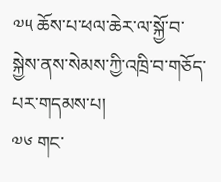༧༥ ཆོས་པ་ཕལ་ཆེར་ལ་སྐྱོ་བ་སྐྱེས་ནས་སེམས་ཀྱི་འཁྲི་བ་གཅོད་པར་གདམས་པ།
༧༦ གང་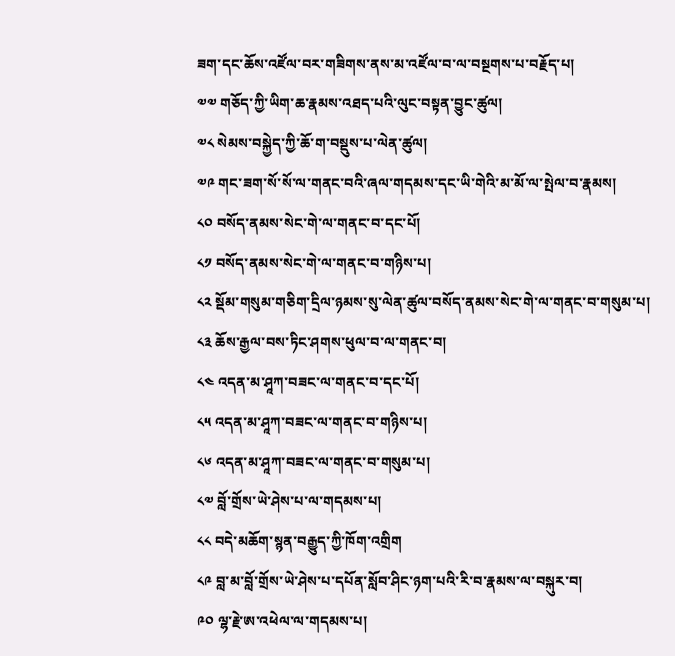ཟག་དང་ཆོས་འཛོལ་བར་གཟིགས་ནས་མ་འཛོལ་བ་ལ་བསྔགས་པ་བརྗོད་པ།
༧༧ གཅོད་ཀྱི་ཡིག་ཆ་རྣམས་འཐད་པའི་ལུང་བསྟན་བྱུང་ཚུལ།
༧༨ སེམས་བསྐྱེད་ཀྱི་ཆོ་ག་བསྡུས་པ་ལེན་ཚུལ།
༧༩ གང་ཟག་སོ་སོ་ལ་གནང་བའི་ཞལ་གདམས་དང་ཡི་གེའི་མ་མོ་ལ་སྤེལ་བ་རྣམས།
༨༠ བསོད་ནམས་སེང་གེ་ལ་གནང་བ་དང་པོ།
༨༡ བསོད་ནམས་སེང་གེ་ལ་གནང་བ་གཉིས་པ།
༨༢ སྡོམ་གསུམ་གཅིག་དྲིལ་ཉམས་སུ་ལེན་ཚུལ་བསོད་ནམས་སེང་གེ་ལ་གནང་བ་གསུམ་པ།
༨༣ ཆོས་རྒྱལ་བས་ཏིང་ཤགས་ཕུལ་བ་ལ་གནང་བ།
༨༤ འདན་མ་ཤཱཀ་བཟང་ལ་གནང་བ་དང་པོ།
༨༥ འདན་མ་ཤཱཀ་བཟང་ལ་གནང་བ་གཉིས་པ།
༨༦ འདན་མ་ཤཱཀ་བཟང་ལ་གནང་བ་གསུམ་པ།
༨༧ བློ་གྲོས་ཡེ་ཤེས་པ་ལ་གདམས་པ།
༨༨ བདེ་མཆོག་སྙན་བརྒྱུད་ཀྱི་ཁོག་འགྲིག
༨༩ བླ་མ་བློ་གྲོས་ཡེ་ཤེས་པ་དཔོན་སློབ་ཤིང་ཉག་པའི་རི་བ་རྣམས་ལ་བསྐུར་བ།
༩༠ ལྷ་རྗེ་ཨ་འཕེལ་ལ་གདམས་པ།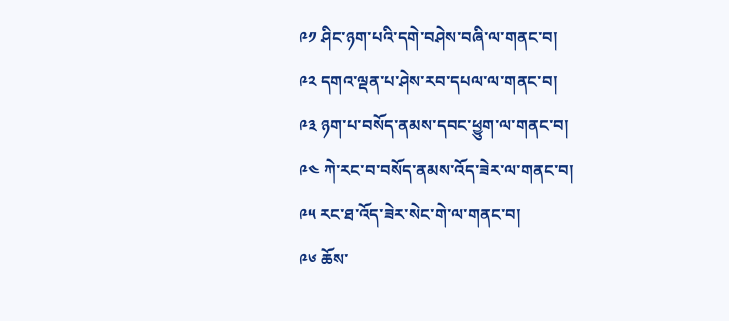༩༡ ཤིང་ཉག་པའི་དགེ་བཤེས་བཞི་ལ་གནང་བ།
༩༢ དགའ་ལྡན་པ་ཤེས་རབ་དཔལ་ལ་གནང་བ།
༩༣ ཉག་པ་བསོད་ནམས་དབང་ཕྱུག་ལ་གནང་བ།
༩༤ ཀེ་རང་བ་བསོད་ནམས་འོད་ཟེར་ལ་གནང་བ།
༩༥ རང་ཐ་འོད་ཟེར་སེང་གེ་ལ་གནང་བ།
༩༦ ཆོས་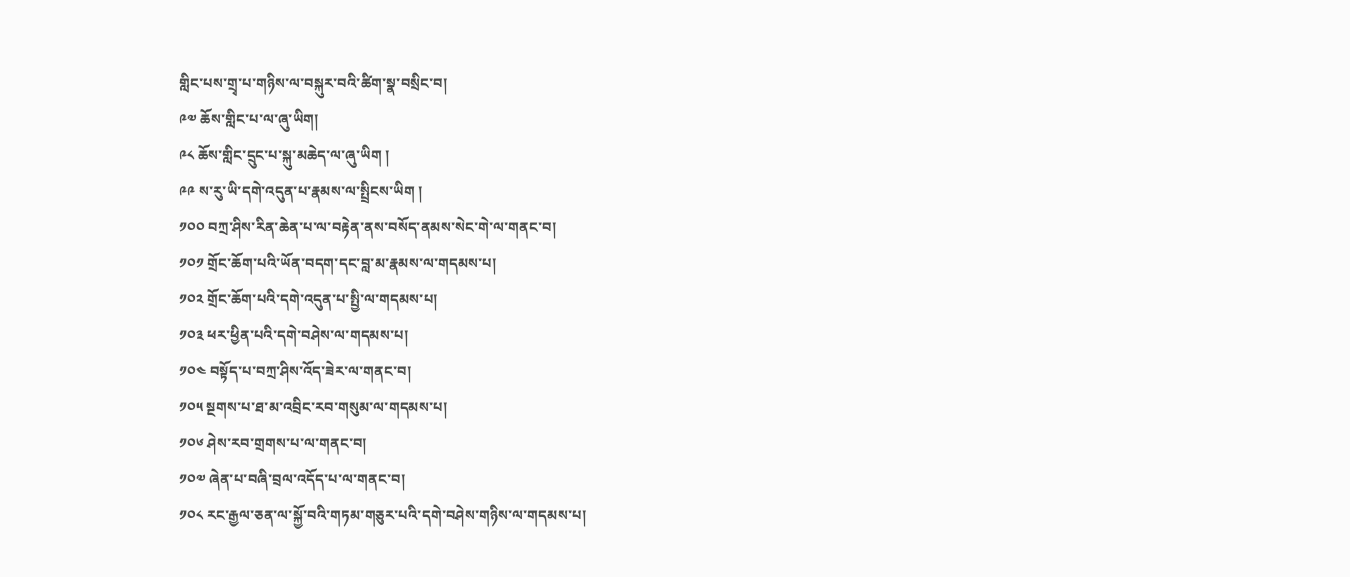གླིང་པས་གྲྭ་པ་གཉིས་ལ་བསྐུར་བའི་ཚིག་སྣ་བསྲིང་བ།
༩༧ ཆོས་གླིང་པ་ལ་ཞུ་ཡིག།
༩༨ ཆོས་གླིང་དྲུང་པ་སྐུ་མཆེད་ལ་ཞུ་ཡིག །
༩༩ ས་རུ་ཡི་དགེ་འདུན་པ་རྣམས་ལ་སྤྲིངས་ཡིག །
༡༠༠ བཀྲ་ཤིས་རིན་ཆེན་པ་ལ་བརྟེན་ནས་བསོད་ནམས་སེང་གེ་ལ་གནང་བ།
༡༠༡ གྲོང་ཆོག་པའི་ཡོན་བདག་དང་བླ་མ་རྣམས་ལ་གདམས་པ།
༡༠༢ གྲོང་ཆོག་པའི་དགེ་འདུན་པ་སྤྱི་ལ་གདམས་པ།
༡༠༣ ཕར་ཕྱིན་པའི་དགེ་བཤེས་ལ་གདམས་པ།
༡༠༤ བསྟོད་པ་བཀྲ་ཤིས་འོད་ཟེར་ལ་གནང་བ།
༡༠༥ སྔགས་པ་ཐ་མ་འབྲིང་རབ་གསུམ་ལ་གདམས་པ།
༡༠༦ ཤེས་རབ་གྲགས་པ་ལ་གནང་བ།
༡༠༧ ཞེན་པ་བཞི་བྲལ་འདོད་པ་ལ་གནང་བ།
༡༠༨ རང་རྒྱལ་ཅན་ལ་སྐྱོ་བའི་གཏམ་གཅུར་པའི་དགེ་བཤེས་གཉིས་ལ་གདམས་པ།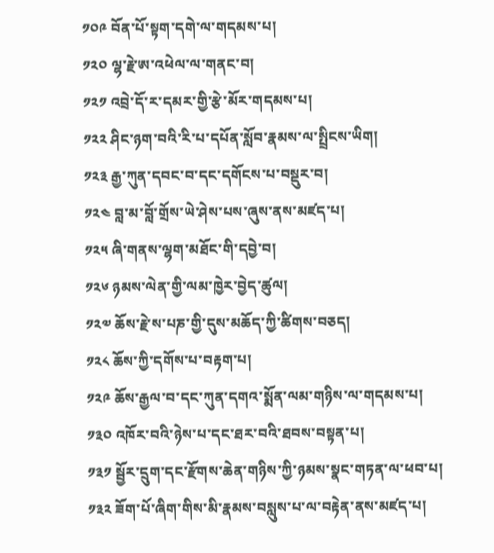༡༠༩ བོན་པོ་སྟག་དགེ་ལ་གདམས་པ།
༡༢༠ ལྷ་རྗེ་ཨ་འཕེལ་ལ་གནང་བ།
༡༢༡ འབྲེ་དོ་ར་དམར་གྱི་རྩེ་མོར་གདམས་པ།
༡༢༢ ཤིང་ཉག་བའི་རི་པ་དཔོན་སློབ་རྣམས་ལ་སྤྲིངས་ཡིག།
༡༢༣ རྒྱ་ཀུན་དབང་བ་དང་དགོངས་པ་བསྡུར་བ།
༡༢༤ བླ་མ་བློ་གྲོས་ཡེ་ཤེས་པས་ཞུས་ནས་མཛད་པ།
༡༢༥ ཞི་གནས་ལྷག་མཐོང་གི་དབྱེ་བ།
༡༢༦ ཉམས་ལེན་གྱི་ལམ་ཁྱེར་བྱེད་ཚུལ།
༡༢༧ ཆོས་རྗེ་ས་པཎ་གྱི་དུས་མཆོད་ཀྱི་ཚིགས་བཅད།
༡༢༨ ཆོས་ཀྱི་དགོས་པ་བརྟག་པ།
༡༢༩ ཆོས་རྒྱལ་བ་དང་ཀུན་དགའ་སྨོན་ལམ་གཉིས་ལ་གདམས་པ།
༡༣༠ འཁོར་བའི་ཉེས་པ་དང་ཐར་བའི་ཐབས་བསྟན་པ།
༡༣༡ སྦྱོར་དྲུག་དང་རྫོགས་ཆེན་གཉིས་ཀྱི་ཉམས་སྣང་གཏན་ལ་ཕབ་པ།
༡༣༢ ཟོག་པོ་ཞིག་གིས་མི་རྣམས་བསླུས་པ་ལ་བརྟེན་ནས་མཛད་པ།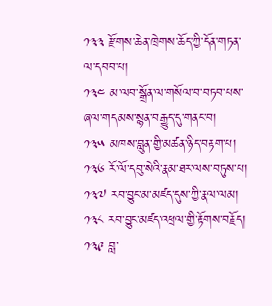༡༣༣ རྫོགས་ཆེན་ཁྲེགས་ཆོད་ཀྱི་དོན་གཏན་ལ་དབབ་པ།
༡༣༤ མ་ལབ་སྒྲོན་ལ་གསོལ་བ་བཏབ་པས་ཞལ་གདམས་སྙན་བརྒྱུད་དུ་གནང་བ།
༡༣༥ མཁས་བླུན་གྱི་མཚན་ཉིད་བརྟག་པ།
༡༣༦ རོ་ལོ་དབུ་སེའི་རྣམ་ཐར་ལས་བཏུས་པ།
༡༣༧ རབ་བྱུང་མ་མཛད་དུས་ཀྱི་རྣལ་ལམ།
༡༣༨ རབ་བྱུང་མཛད་འཕྲལ་གྱི་རྟོགས་བརྗོད།
༡༣༩ བླ་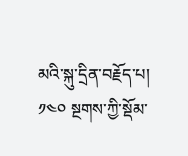མའི་སྐུ་དྲིན་བརྗོད་པ།
༡༤༠ སྔགས་ཀྱི་སྡོམ་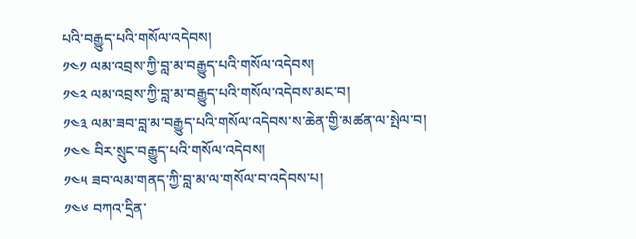པའི་བརྒྱུད་པའི་གསོལ་འདེབས།
༡༤༡ ལམ་འབྲས་ཀྱི་བླ་མ་བརྒྱུད་པའི་གསོལ་འདེབས།
༡༤༢ ལམ་འབྲས་ཀྱི་བླ་མ་བརྒྱུད་པའི་གསོལ་འདེབས་མང་བ།
༡༤༣ ལམ་ཟབ་བླ་མ་བརྒྱུད་པའི་གསོལ་འདེབས་ས་ཆེན་གྱི་མཚན་ལ་སྤེལ་བ།
༡༤༤ བིར་སྲུང་བརྒྱུད་པའི་གསོལ་འདེབས།
༡༤༥ ཟབ་ལམ་གནད་ཀྱི་བླ་མ་ལ་གསོལ་བ་འདེབས་པ།
༡༤༦ བཀའ་དྲིན་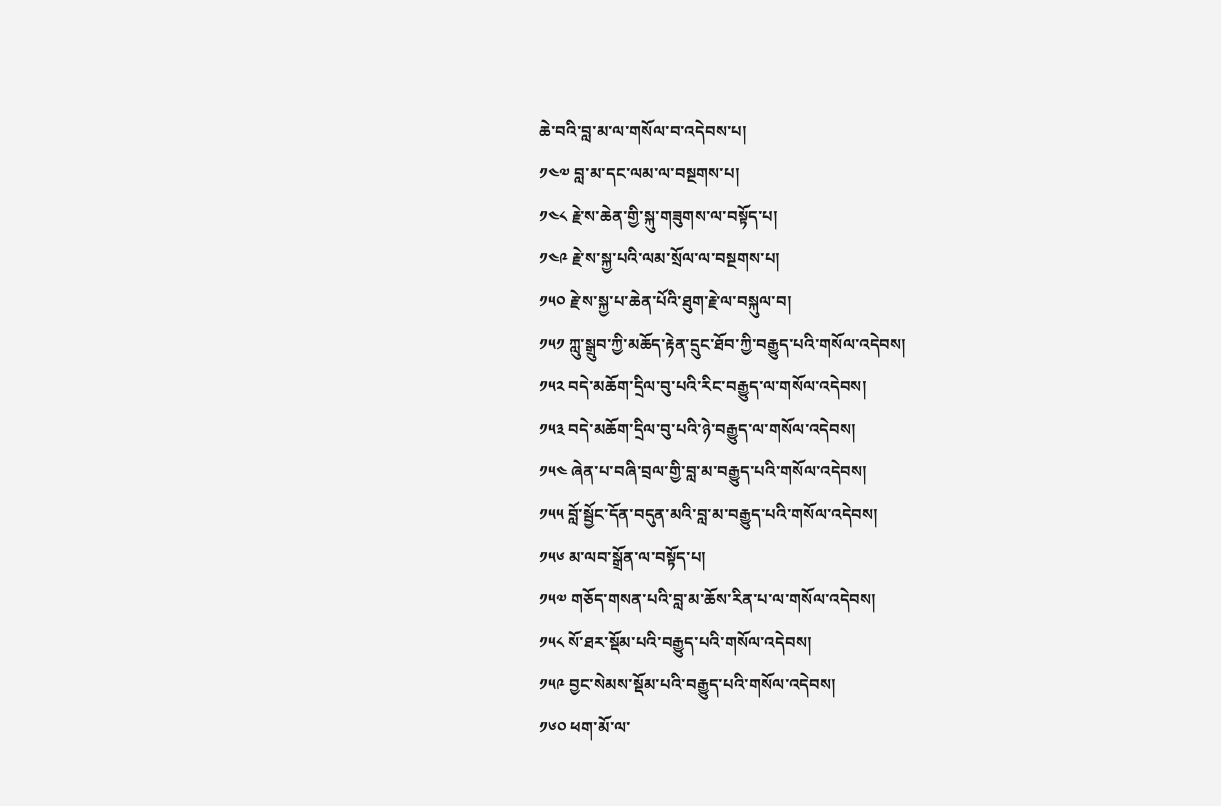ཆེ་བའི་བླ་མ་ལ་གསོལ་བ་འདེབས་པ།
༡༤༧ བླ་མ་དང་ལམ་ལ་བསྔགས་པ།
༡༤༨ རྗེ་ས་ཆེན་གྱི་སྐུ་གཟུགས་ལ་བསྟོད་པ།
༡༤༩ རྗེ་ས་སྐྱ་པའི་ལམ་སྲོལ་ལ་བསྔགས་པ།
༡༥༠ རྗེ་ས་སྐྱ་པ་ཆེན་པོའི་ཐུག་རྗེ་ལ་བསྐུལ་བ།
༡༥༡ ཀླུ་སྒྲུབ་ཀྱི་མཆོད་རྟེན་དྲུང་ཐོབ་ཀྱི་བརྒྱུད་པའི་གསོལ་འདེབས།
༡༥༢ བདེ་མཆོག་དྲིལ་བུ་པའི་རིང་བརྒྱུད་ལ་གསོལ་འདེབས།
༡༥༣ བདེ་མཆོག་དྲིལ་བུ་པའི་ཉེ་བརྒྱུད་ལ་གསོལ་འདེབས།
༡༥༤ ཞེན་པ་བཞི་བྲལ་གྱི་བླ་མ་བརྒྱུད་པའི་གསོལ་འདེབས།
༡༥༥ བློ་སྦྱོང་དོན་བདུན་མའི་བླ་མ་བརྒྱུད་པའི་གསོལ་འདེབས།
༡༥༦ མ་ལབ་སྒྲོན་ལ་བསྟོད་པ།
༡༥༧ གཅོད་གསན་པའི་བླ་མ་ཆོས་རིན་པ་ལ་གསོལ་འདེབས།
༡༥༨ སོ་ཐར་སྡོམ་པའི་བརྒྱུད་པའི་གསོལ་འདེབས།
༡༥༩ བྱང་སེམས་སྡོམ་པའི་བརྒྱུད་པའི་གསོལ་འདེབས།
༡༦༠ ཕག་མོ་ལ་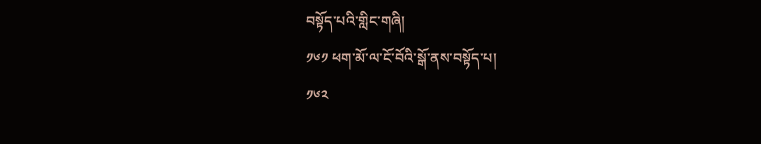བསྟོད་པའི་གླིང་གཞི།
༡༦༡ ཕག་མོ་ལ་ངོ་བོའི་སྒོ་ནས་བསྟོད་པ།
༡༦༢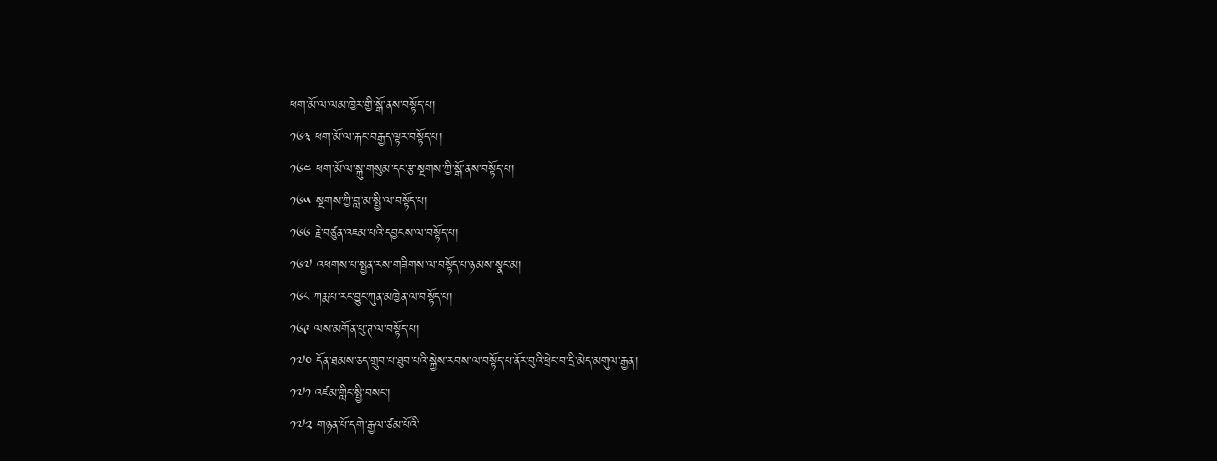ཕག་མོ་ལ་ལམ་ཁྱེར་གྱི་སྒོ་ནས་བསྟོད་པ།
༡༦༣ ཕག་མོ་ལ་རྐང་བརྒྱད་ལྟར་བསྟོད་པ།
༡༦༤ ཕག་མོ་ལ་སྐུ་གསུམ་དང་རྩ་སྔགས་ཀྱི་སྒོ་ནས་བསྟོད་པ།
༡༦༥ སྔགས་ཀྱི་བླ་མ་སྤྱི་ལ་བསྟོད་པ།
༡༦༦ རྗེ་བཙུན་འཇམ་པའི་དབྱངས་ལ་བསྟོད་པ།
༡༦༧ འཕགས་པ་སྤྱན་རས་གཟིགས་ལ་བསྟོད་པ་ཉམས་སྣང་མ།
༡༦༨ ཀརྨ་པ་རང་བྱུང་ཀུན་མཁྱེན་ལ་བསྟོད་པ།
༡༦༩ ལས་མགོན་པུ་ཊ་ལ་བསྟོད་པ།
༡༧༠ དོན་ཐམས་ཅད་གྲུབ་པ་ཐུབ་པའི་སྐྱེས་རབས་ལ་བསྟོད་པ་ནོར་བུའི་ཕྲེང་བ་དྲི་མེད་མགུལ་རྒྱན།
༡༧༡ འཛམ་གླིང་སྤྱི་བསང་།
༡༧༢ གཉན་པོ་དགེ་རྒྱལ་ཙམ་པོའི་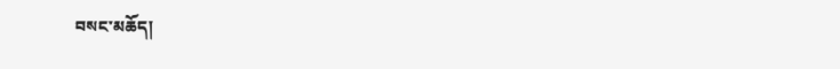བསང་མཆོད།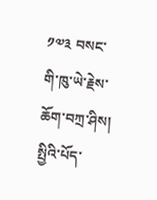༡༧༣ བསང་གི་ཁུ་ཡེ་རྗེས་ཆོག་བཀྲ་ཤིས།
སྤྱིའི་པོད་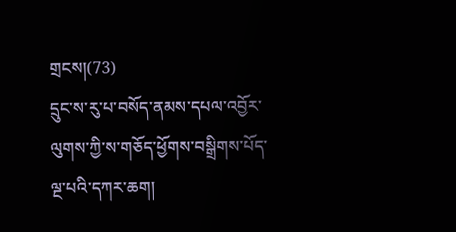གྲངས།(73)
དྲུང་ས་རུ་པ་བསོད་ནམས་དཔལ་འབྱོར་ལུགས་ཀྱི་ས་གཅོད་ཕྱོགས་བསྒྲིགས་པོད་ལྔ་པའི་དཀར་ཆག།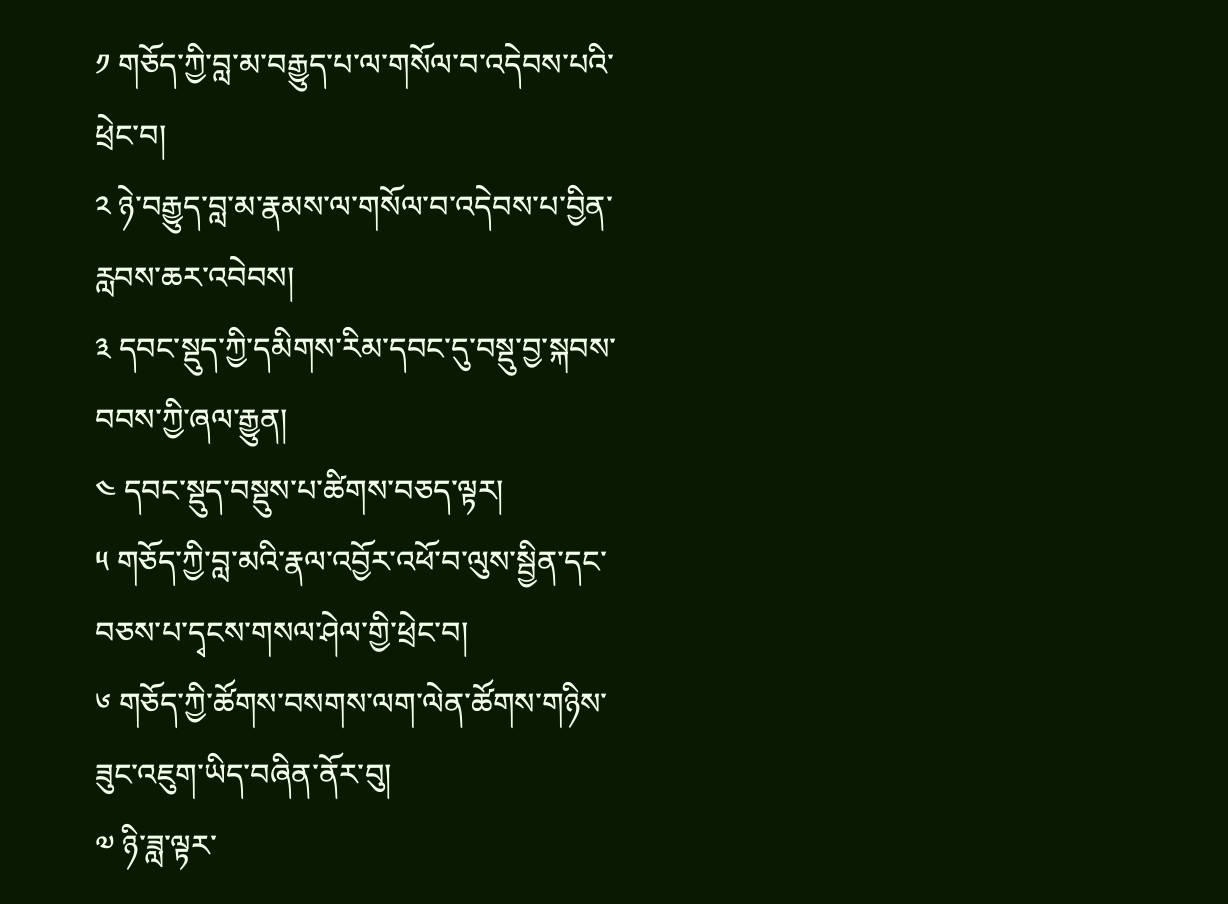༡ གཅོད་ཀྱི་བླ་མ་བརྒྱུད་པ་ལ་གསོལ་བ་འདེབས་པའི་ཕྲེང་བ།
༢ ཉེ་བརྒྱུད་བླ་མ་རྣམས་ལ་གསོལ་བ་འདེབས་པ་བྱིན་རླབས་ཆར་འབེབས།
༣ དབང་སྡུད་ཀྱི་དམིགས་རིམ་དབང་དུ་བསྡུ་བྱ་སྐབས་བབས་ཀྱི་ཞལ་རྒྱུན།
༤ དབང་སྡུད་བསྡུས་པ་ཚིགས་བཅད་ལྟར།
༥ གཅོད་ཀྱི་བླ་མའི་རྣལ་འབྱོར་འཕོ་བ་ལུས་སྦྱིན་དང་བཅས་པ་དྭངས་གསལ་ཤེལ་གྱི་ཕྲེང་བ།
༦ གཅོད་ཀྱི་ཚོགས་བསགས་ལག་ལེན་ཚོགས་གཉིས་ཟུང་འཇུག་ཡིད་བཞིན་ནོར་བུ།
༧ ཉི་ཟླ་ལྟར་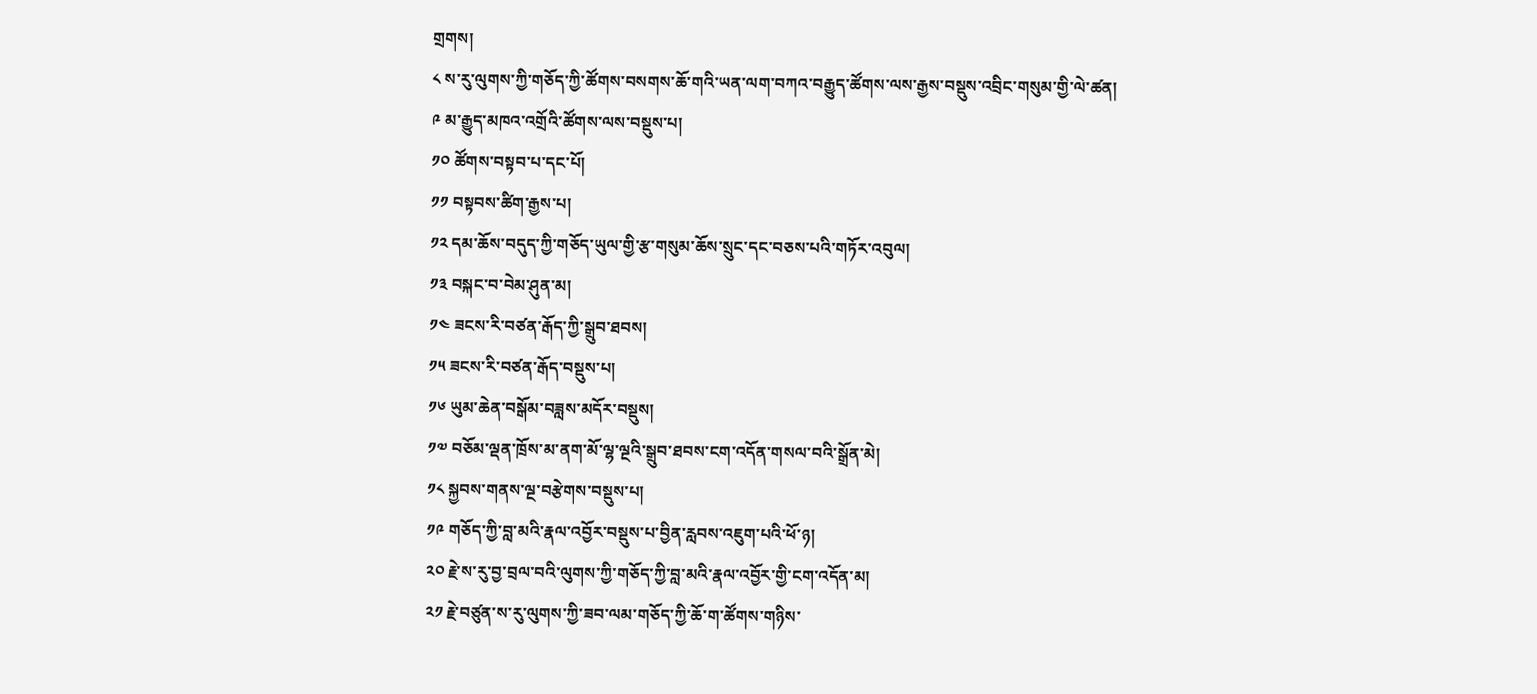གྲགས།
༨ ས་རུ་ལུགས་ཀྱི་གཅོད་ཀྱི་ཚོགས་བསགས་ཆོ་གའི་ཡན་ལག་བཀའ་བརྒྱུད་ཚོགས་ལས་རྒྱས་བསྡུས་འབྲིང་གསུམ་གྱི་ལེ་ཚན།
༩ མ་རྒྱུད་མཁའ་འགྲོའི་ཚོགས་ལས་བསྡུས་པ།
༡༠ ཚོགས་བསྟབ་པ་དང་པོ།
༡༡ བསྟབས་ཚིག་རྒྱས་པ།
༡༢ དམ་ཆོས་བདུད་ཀྱི་གཅོད་ཡུལ་གྱི་རྩ་གསུམ་ཆོས་སྲུང་དང་བཅས་པའི་གཏོར་འབུལ།
༡༣ བསྐང་བ་བེམ་ཤུན་མ།
༡༤ ཟངས་རི་བཙན་རྒོད་ཀྱི་སྒྲུབ་ཐབས།
༡༥ ཟངས་རི་བཙན་རྒོད་བསྡུས་པ།
༡༦ ཡུམ་ཆེན་བསྒོམ་བཟླས་མདོར་བསྡུས།
༡༧ བཅོམ་ལྡན་ཁྲོས་མ་ནག་མོ་ལྷ་ལྔའི་སྒྲུབ་ཐབས་ངག་འདོན་གསལ་བའི་སྒྲོན་མེ།
༡༨ སྐྱབས་གནས་ལྔ་བརྩེགས་བསྡུས་པ།
༡༩ གཅོད་ཀྱི་བླ་མའི་རྣལ་འབྱོར་བསྡུས་པ་བྱིན་རླབས་འཇུག་པའི་ཕོ་ཉ།
༢༠ རྗེ་ས་རུ་བྱ་བྲལ་བའི་ལུགས་ཀྱི་གཅོད་ཀྱི་བླ་མའི་རྣལ་འབྱོར་གྱི་ངག་འདོན་མ།
༢༡ རྗེ་བཙུན་ས་རུ་ལུགས་ཀྱི་ཟབ་ལམ་གཅོད་ཀྱི་ཆོ་ག་ཚོགས་གཉིས་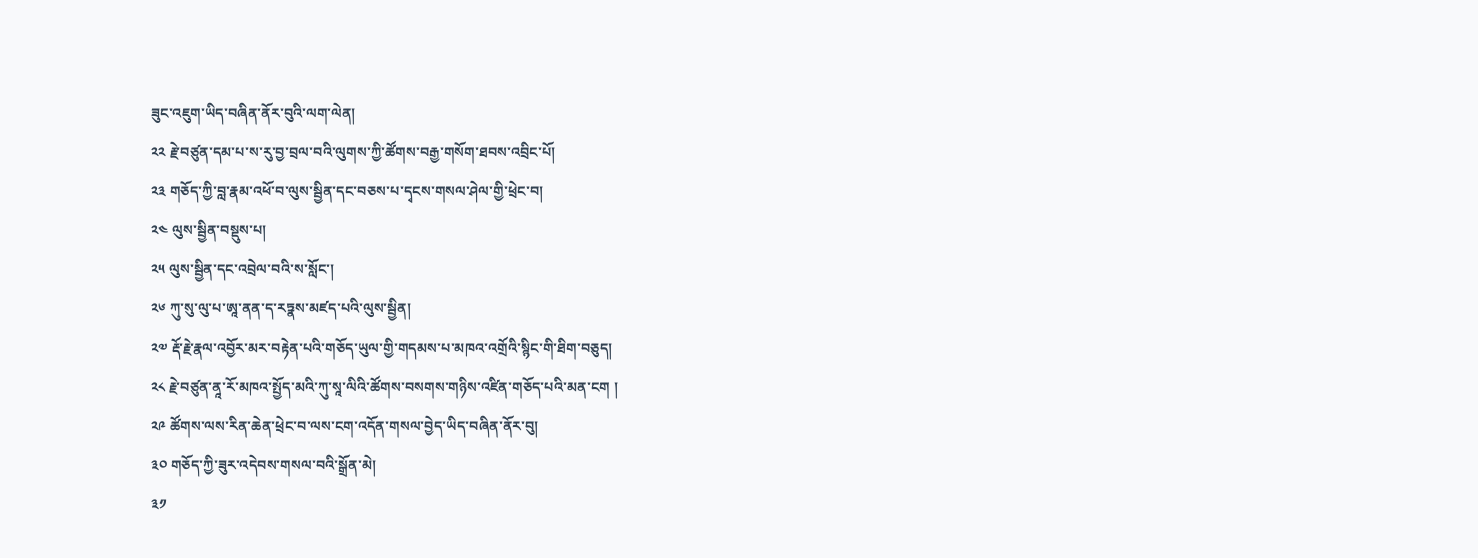ཟུང་འཇུག་ཡིད་བཞིན་ནོར་བུའི་ལག་ལེན།
༢༢ རྗེ་བཙུན་དམ་པ་ས་རུ་བྱ་བྲལ་བའི་ལུགས་ཀྱི་ཚོགས་བརྒྱ་གསོག་ཐབས་འབྲིང་པོ།
༢༣ གཅོད་ཀྱི་བླ་རྣམ་འཕོ་བ་ལུས་སྦྱིན་དང་བཅས་པ་དྭངས་གསལ་ཤེལ་གྱི་ཕྲེང་བ།
༢༤ ལུས་སྦྱིན་བསྡུས་པ།
༢༥ ལུས་སྦྱིན་དང་འབྲེལ་བའི་ས་སློང་།
༢༦ ཀུ་སུ་ལུ་པ་ཨཱ་ནན་ད་རཏྣས་མཛད་པའི་ལུས་སྦྱིན།
༢༧ རྡོ་རྗེ་རྣལ་འབྱོར་མར་བརྟེན་པའི་གཅོད་ཡུལ་གྱི་གདམས་པ་མཁའ་འགྲོའི་སྙིང་གི་ཐིག་བཅུད།
༢༨ རྗེ་བཙུན་ནཱ་རོ་མཁའ་སྤྱོད་མའི་ཀུ་སཱ་ལིའི་ཚོགས་བསགས་གཉིས་འཛིན་གཅོད་པའི་མན་ངག །
༢༩ ཚོགས་ལས་རིན་ཆེན་ཕྲེང་བ་ལས་ངག་འདོན་གསལ་བྱེད་ཡིད་བཞིན་ནོར་བུ།
༣༠ གཅོད་ཀྱི་ཟུར་འདེབས་གསལ་བའི་སྒྲོན་མེ།
༣༡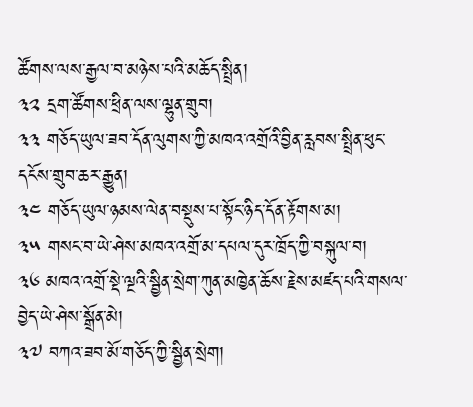ཚོགས་ལས་རྒྱལ་བ་མཉེས་པའི་མཆོད་སྤྲིན།
༣༢ དྲག་ཚོགས་ཕྲིན་ལས་ལྷུན་གྲུབ།
༣༣ གཅོད་ཡུལ་ཟབ་དོན་ལུགས་ཀྱི་མཁའ་འགྲོའི་བྱིན་རླབས་སྤྲིན་ཕུང་དངོས་གྲུབ་ཆར་རྒྱུན།
༣༤ གཅོད་ཡུལ་ཉམས་ལེན་བསྡུས་པ་སྟོང་ཉིད་དོན་རྟོགས་མ།
༣༥ གསང་བ་ཡེ་ཤེས་མཁའ་འགྲོ་མ་དཔལ་དུར་ཁྲོད་ཀྱི་བསྐུལ་བ།
༣༦ མཁའ་འགྲོ་སྡེ་ལྔའི་སྦྱིན་སྲེག་ཀུན་མཁྱེན་ཆོས་རྗེས་མཛད་པའི་གསལ་བྱེད་ཡེ་ཤེས་སྒྲོན་མེ།
༣༧ བཀའ་ཟབ་མོ་གཅོད་ཀྱི་སྦྱིན་སྲེག།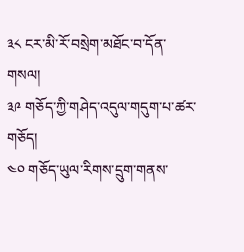༣༨ ངར་མི་རོ་བསྲེག་མཐོང་བ་དོན་གསལ།
༣༩ གཅོད་ཀྱི་གཤེད་འདུལ་གདུག་པ་ཚར་གཅོད།
༤༠ གཅོད་ཡུལ་རིགས་དྲུག་གནས་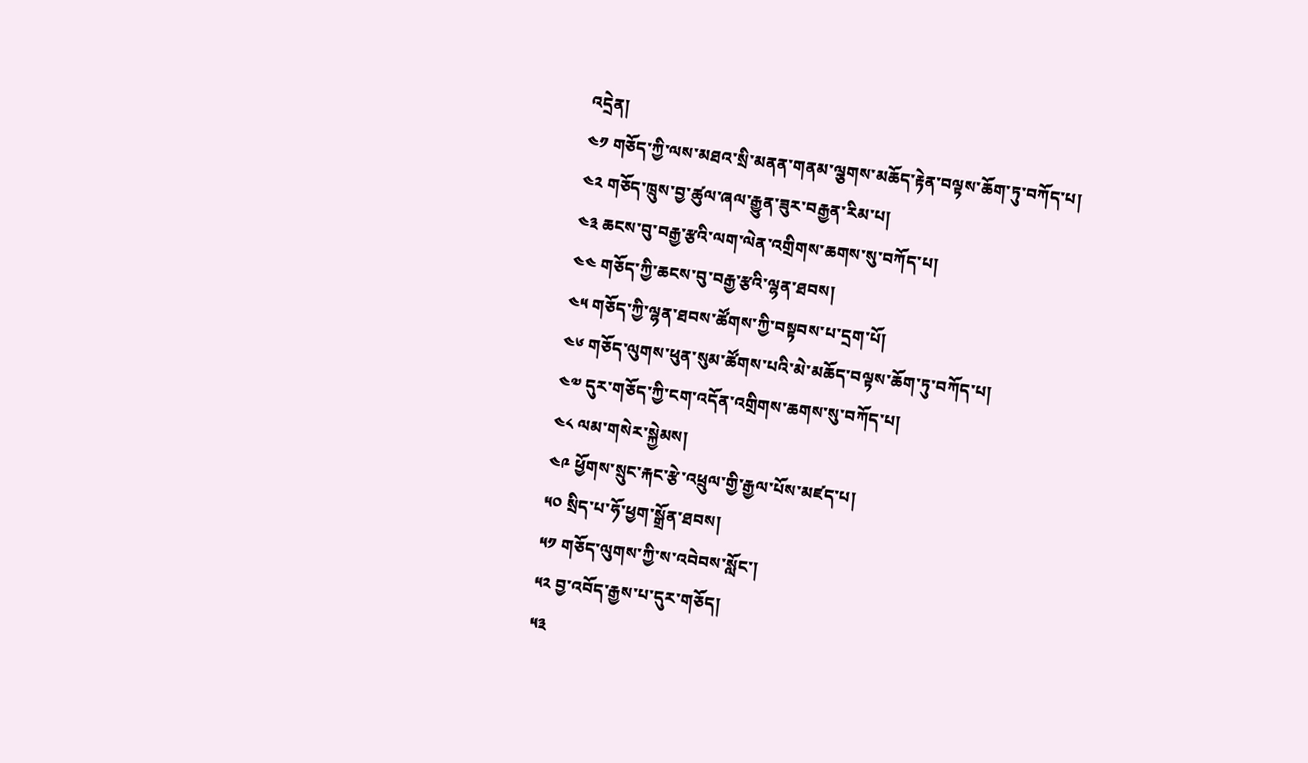འདྲེན།
༤༡ གཅོད་ཀྱི་ལས་མཐའ་སྲི་མནན་གནམ་ལྕགས་མཆོད་རྟེན་བལྟས་ཆོག་ཏུ་བཀོད་པ།
༤༢ གཅོད་ཁྲུས་བྱ་ཚུལ་ཞལ་རྒྱུན་ཟུར་བརྒྱན་རིམ་པ།
༤༣ ཆངས་བུ་བརྒྱ་རྩའི་ལག་ལེན་འགྲིགས་ཆགས་སུ་བཀོད་པ།
༤༤ གཅོད་ཀྱི་ཆངས་བུ་བརྒྱ་རྩའི་ལྷན་ཐབས།
༤༥ གཅོད་ཀྱི་ལྷན་ཐབས་ཚོགས་ཀྱི་བསྟབས་པ་དྲག་པོ།
༤༦ གཅོད་ལུགས་ཕུན་སུམ་ཚོགས་པའི་མེ་མཆོད་བལྟས་ཆོག་ཏུ་བཀོད་པ།
༤༧ དུར་གཅོད་ཀྱི་ངག་འདོན་འགྲིགས་ཆགས་སུ་བཀོད་པ།
༤༨ ལམ་གསེར་སྐྱེམས།
༤༩ ཕྱོགས་སྲུང་རྐང་རྩེ་འཕྲུལ་གྱི་རྒྱལ་པོས་མཛད་པ།
༥༠ སྲིད་པ་ཧོ་ཕྱག་སྒྲོན་ཐབས།
༥༡ གཅོད་ལུགས་ཀྱི་ས་འབེབས་སློང་།
༥༢ བྱ་འབོད་རྒྱས་པ་དུར་གཅོད།
༥༣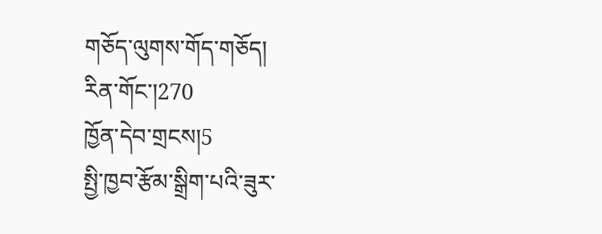གཅོད་ལུགས་གོད་གཅོད།
རིན་གོང་།270
ཁྱོན་དེབ་གྲངས།5
སྤྱི་ཁྱབ་རྩོམ་སྒྲིག་པའི་ཟུར་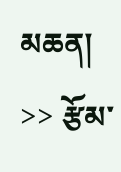མཆན། >> རྩོམ་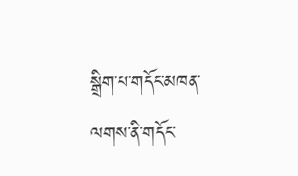སྒྲིག་པ་གདོང་མཁན་ལགས་ནི་གདོང་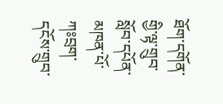ཐོག་དགོན་གྱི་ལྟ་གྲུབ་སློབ་དཔོན་མཁན་པོ་ཀཿབྲག་དངོས་གྲུབ་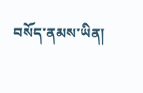བསོད་ནམས་ཡིན།